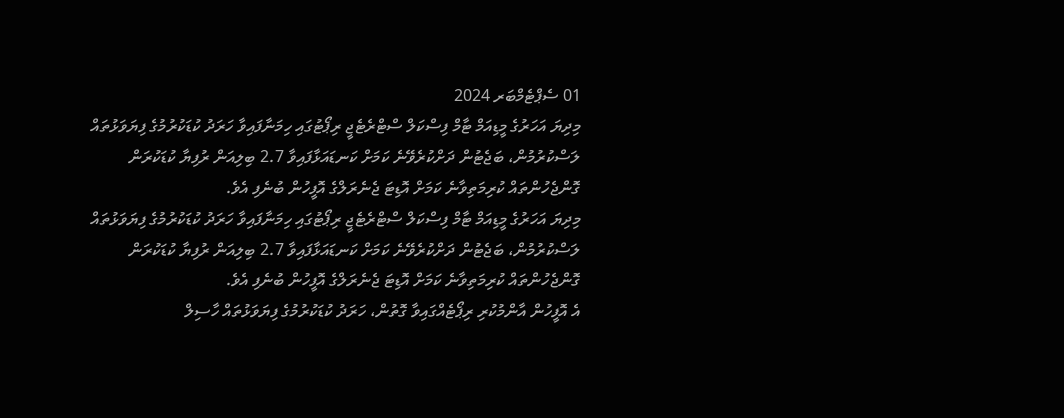01 ސެޕްޓެމްބަރ 2024
މިދިޔަ އަހަރުގެ މީޑިއަމް ޓާމް ފިސްކަލް ސްޓްރެޓެޖީ ރިޕޯޓުގައި ހިމަނާފައިވާ ހަރަދު ކުޑަކުރުމުގެ ފިޔަވަޅުތައް ލަސްކުރުމުން، ބަޖެޓުން ދަށްކުރެވޭނެ ކަމަށް ކަނޑައަޅާފައިވާ 2.7 ބިލިއަން ރުފިޔާ ކުޑަކުރަން ގޮންޖެހުންތައް ކުރިމަތިވާނެ ކަމަށް އޮޑިޓަ ޖެނެރަލްގެ އޮފީހުން ބުނެފި އެވެ.
މިދިޔަ އަހަރުގެ މީޑިއަމް ޓާމް ފިސްކަލް ސްޓްރެޓެޖީ ރިޕޯޓުގައި ހިމަނާފައިވާ ހަރަދު ކުޑަކުރުމުގެ ފިޔަވަޅުތައް ލަސްކުރުމުން، ބަޖެޓުން ދަށްކުރެވޭނެ ކަމަށް ކަނޑައަޅާފައިވާ 2.7 ބިލިއަން ރުފިޔާ ކުޑަކުރަން ގޮންޖެހުންތައް ކުރިމަތިވާނެ ކަމަށް އޮޑިޓަ ޖެނެރަލްގެ އޮފީހުން ބުނެފި އެވެ.
އެ އޮފީހުން އާންމުކުރި ރިޕޯޓެއްގައިވާ ގޮތުން، ހަރަދު ކުޑަކުރުމުގެ ފިޔަވަޅުތައް ހާސިލް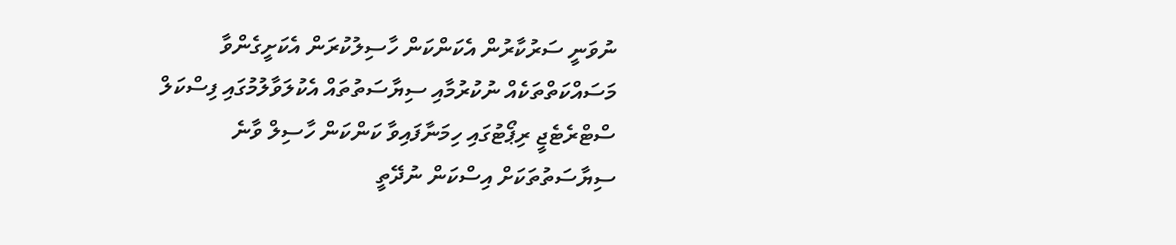ނުވަނީ ސަރުކާރުން އެކަންކަން ހާސިލުކުރަން އެކަށީގެންވާ މަސައްކަތްތަކެއް ނުކުރުމާއި ސިޔާސަތުތައް އެކުލަވާލުމުގައި ފިސްކަލް ސްޓްރެޓެޖީ ރިޕޯޓުގައި ހިމަނާފައިވާ ކަންކަން ހާސިލް ވާނެ ސިޔާސަތުތަކަށް އިސްކަން ނުދޭތީ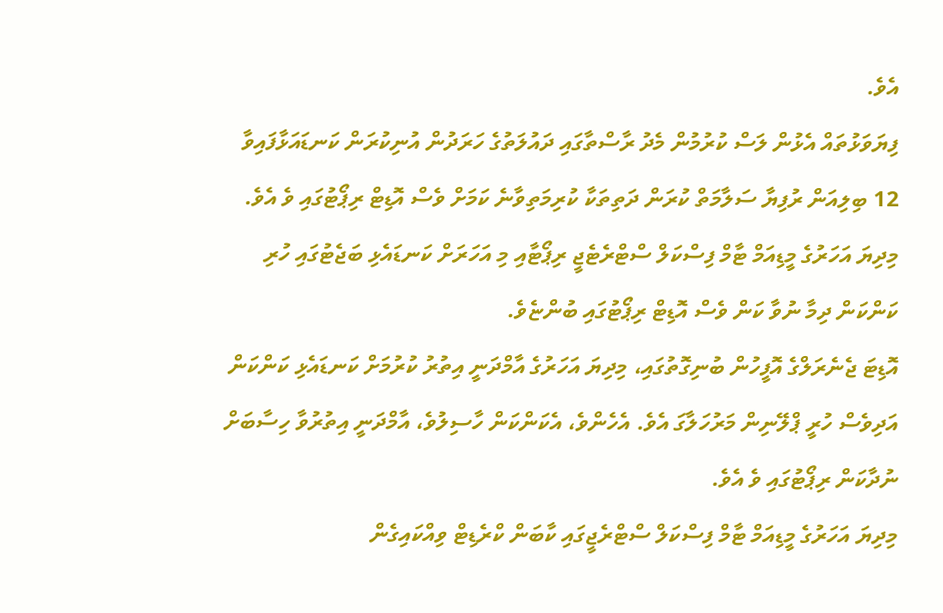އެވެ.
ފިޔަވަޅުތައް އެޅުން ލަސް ކުރުމުން މެދު ރާސްތާގައި ދައުލަތުގެ ހަރަދުން އުނިކުރަން ކަނޑައަޅާފައިވާ 12 ބިލިއަން ރުފިޔާ ސަލާމަތް ކުރަން ދަތިތަކާ ކުރިމަތިވާނެ ކަމަށް ވެސް އޮޑިޓް ރިޕޯޓުގައި ވެ އެވެ.
މިދިޔަ އަހަރުގެ މީޑިއަމް ޓާމް ފިސްކަލް ސްޓްރެޓެޖީ ރިޕޯޓާއި މި އަހަރަށް ކަނޑައެޅި ބަޖެޓުގައި ހުރި ކަންކަން ދިމާ ނުވާ ކަން ވެސް އޮޑިޓް ރިޕޯޓުގައި ބުންޏެވެ.
އޮޑިޓަ ޖެނެރަލްގެ އޮފީހުން ބުނިގޮތުގައި، މިދިޔަ އަހަރުގެ އާމްދަނީ އިތުރު ކުރުމަށް ކަނޑައެޅި ކަންކަން އަދިވެސް ހުރީ ޕްލޭނިން މަރުހަލާގަ އެވެ. އެހެންވެ، އެކަންކަން ހާސިލުވެ، އާމްދަނީ އިތުރުވާ ހިސާބަށް ނުދާކަން ރިޕޯޓުގައި ވެ އެވެ.
މިދިޔަ އަހަރުގެ މީޑިއަމް ޓާމް ފިސްކަލް ސްޓްރެޖީގައި ކާބަން ކްރެޑިޓް ވިއްކައިގެން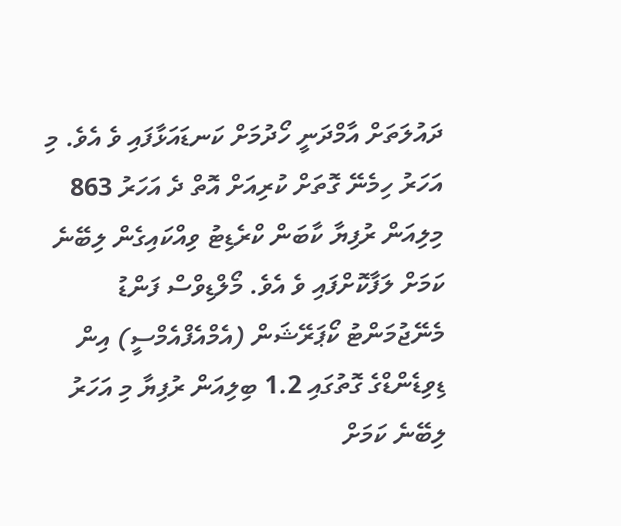ދައުލަތަށް އާމްދަނީ ހޯދުމަށް ކަނޑައަޅާފައި ވެ އެވެ. މި އަހަރު ހިމެނޭ ގޮތަށް ކުރިއަށް އޮތް ދެ އަހަރު 863 މިލިއަން ރުފިޔާ ކާބަން ކްރެޑިޓު ވިއްކައިގެން ލިބޭނެ ކަމަށް ލަފާކޮށްފައި ވެ އެވެ. މޯލްޑިވްސް ފަންޑު މެނޭޖުމަންޓު ކޯޕަރޭޝަން (އެމްއެފްއެމްސީ) އިން ޑިވިޑެންޑްގެ ގޮތުގައި 1.2 ބިލިއަން ރުފިޔާ މި އަހަރު ލިބޭނެ ކަމަށް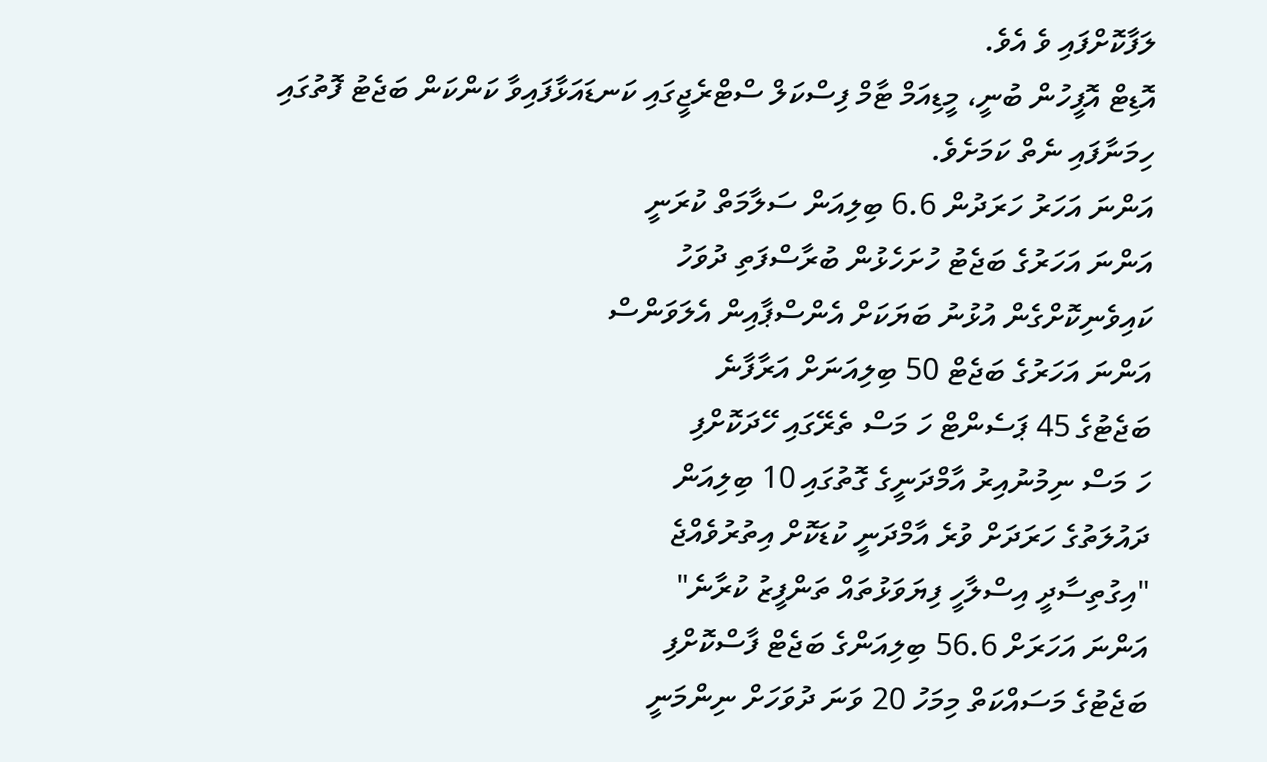ލަފާކޮށްފައި ވެ އެވެ.
އޮޑިޓް އޮފީހުން ބުނީ، މީޑިއަމް ޓާމް ފިސްކަލް ސްޓްރެޖީގައި ކަނޑައަޅާފައިވާ ކަންކަން ބަޖެޓު ފޮތުގައި ހިމަނާފައި ނެތް ކަމަށެވެ.
އަންނަ އަހަރު ހަރަދުން 6.6 ބިލިއަން ސަލާމަތް ކުރަނީ
އަންނަ އަހަރުގެ ބަޖެޓު ހުށަހެޅުން ބުރާސްފަތި ދުވަހު
ކައިވެނިކޮށްގެން އުޅުނު ބަޔަކަށް އެންސްޕާއިން އެލަވަންސް
އަންނަ އަހަރުގެ ބަޖެޓް 50 ބިލިއަނަށް އަރާފާނެ
ބަޖެޓުގެ 45 ޕަސެންޓް ހަ މަސް ތެރޭގައި ހޭދަކޮށްފި
ހަ މަސް ނިމުނުއިރު އާމްދަނީގެ ގޮތުގައި 10 ބިލިއަން
ދައުލަތުގެ ހަރަދަށް ވުރެ އާމްދަނީ ކުޑަކޮށް އިތުރުވެއްޖެ
"އިގުތިސާދީ އިސްލާހީ ފިޔަވަޅުތައް ތަންފީޒު ކުރާނެ"
އަންނަ އަހަރަށް 56.6 ބިލިއަންގެ ބަޖެޓް ފާސްކޮށްފި
ބަޖެޓުގެ މަސައްކަތް މިމަހު 20 ވަނަ ދުވަހަށް ނިންމަނީ